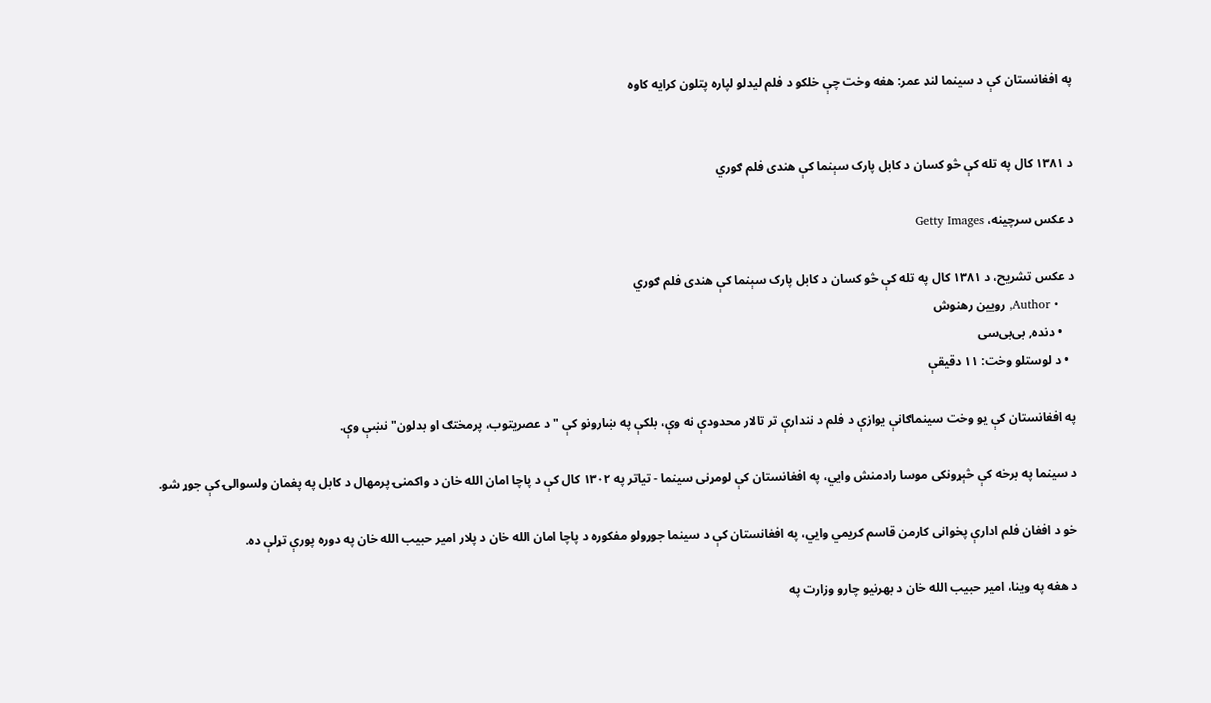په افغانستان کې د سینما لنډ عمر: هغه وخت چې خلکو د فلم لیدلو لپاره پتلون کرایه کاوه


د ۱۳۸۱ کال په تله کې څو کسان د کابل پارک سېنما کې هندی فلم ګوري

د عکس سرچینه، Getty Images

د عکس تشریح، د ۱۳۸۱ کال په تله کې څو کسان د کابل پارک سېنما کې هندی فلم ګوري
    • Author, رویین رهنوش
    • دنده, بی‌بی‌سی
  • د لوستلو وخت: ۱۱ دقیقې

په افغانستان کې یو وخت سینماګانې یوازې د فلم د نندارې تر تالار محدودې نه وې، بلکې په ښارونو کې "د عصریتوب، پرمختګ او بدلون" نښې وې.

د سینما په برخه کې څېړونکی موسا رادمنش وايي، په افغانستان کې لومړنی سینما - تیاتر په ۱۳۰۲ کال کې د پاچا امان الله خان د واکمنۍ پرمهال د کابل په پغمان ولسوالۍ کې جوړ شو.

خو د افغان فلم ادارې پخوانی کارمن قاسم کریمي وايي، په افغانستان کې د سینما جوړولو مفکوره د پاچا امان الله خان د پلار امیر حبیب الله خان په دوره پورې تړلې ده.

د هغه په وینا، امیر حبیب الله خان د بهرنیو چارو وزارت په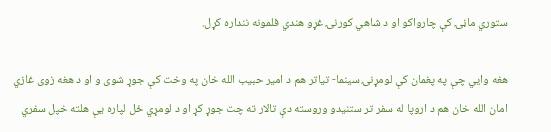ستوري ماڼۍ کې چارواکو او د شاهي کورنۍ غړو هندي فلمونه ننداره کړل.

هغه وايي چې په پغمان کې لومړنۍ سینما- تیاتر هم د امیر حبیب الله خان په وخت کې جوړ شوی و او د هغه زوی غازي امان الله خان هم د اروپا له سفر تر ستنیدو وروسته دې تالار ته چت جوړ کړ او د لومړي ځل لپاره یې هلته خپل سفري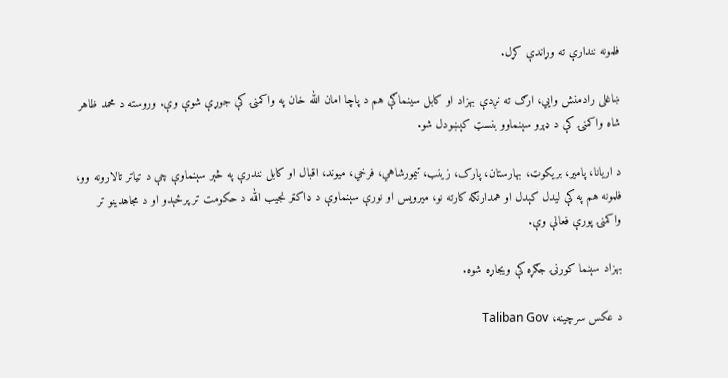فلمونه نندارې ته وړاندې کړل.

ښاغلی رادمنش وايي، ارګ ته نږدې بهزاد او کابل سینماګې هم د پاچا امان الله خان په واکمنۍ کې جوړې شوې وې. وروسته د محمد ظاهر شاه واکمنۍ کې د ډېرو سېنماوو بنسټ کېښودل شو.

د اریانا، پامیر، بریکوټ، بهارستان، پارک، زینب، تیمورشاهي، فرخي، میوند، اقبال او کابل نندرې په څېر سېنماوې چې د تیاتر تالارونه وو، فلمونه هم په کې لیدل کېدل او همدارنګه کارته نو، میرویس او نورې سېنماوې د ډاکټر نجیب الله د حکومت تر پرځېدو او د مجاهدینو تر واکمنۍ پورې فعالې وې.

بهزاد سېنما کورنۍ جګړه کې ویجاړه شوه.

د عکس سرچینه، Taliban Gov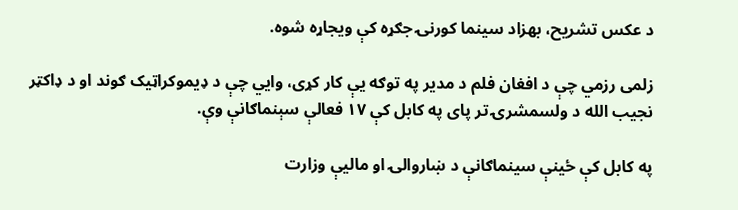د عکس تشریح، بهزاد سینما کورنۍ جګړه کې ویجاړه شوه.

زلمی رزمي چې د افغان فلم د مدیر په توګه یې کار کړی، وايي چې د ډیموکراټیک ګوند او د ډاکټر نجیب الله د ولسمشرۍ تر پای په کابل کې ۱۷ فعالې سېنماګانې وې.

په کابل کې ځینې سینماګانې د ښاروالۍ او مالیې وزارت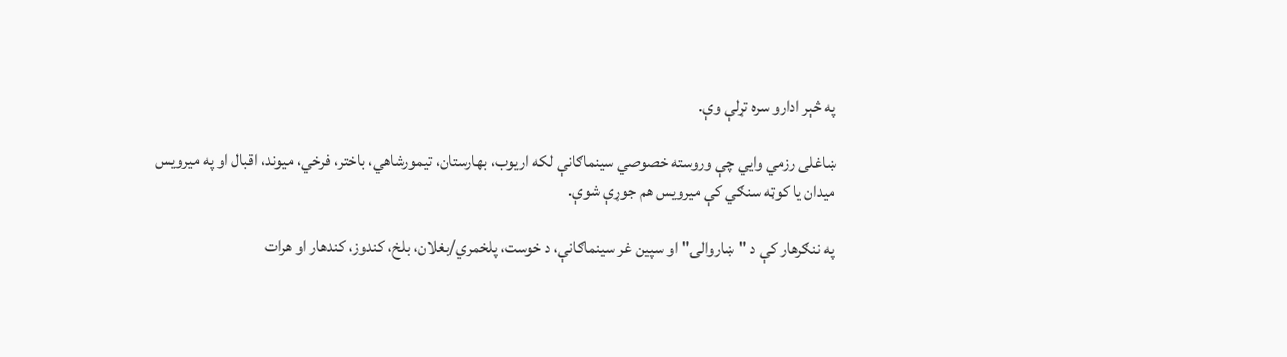په څېر ادارو سره تړلې وې.

ښاغلی رزمي وايي چې وروسته خصوصي سینماګانې لکه اریوب، بهارستان، تیمورشاهي، باختر، فرخي، میوند، اقبال او په میرویس میدان یا کوټه سنګي کې میرویس هم جوړې شوې.

په ننګرهار کې د "ښاروالۍ" او سپین غر سینماګانې، د خوست، پلخمري/بغلان، بلخ، کندوز، کندهار او هرات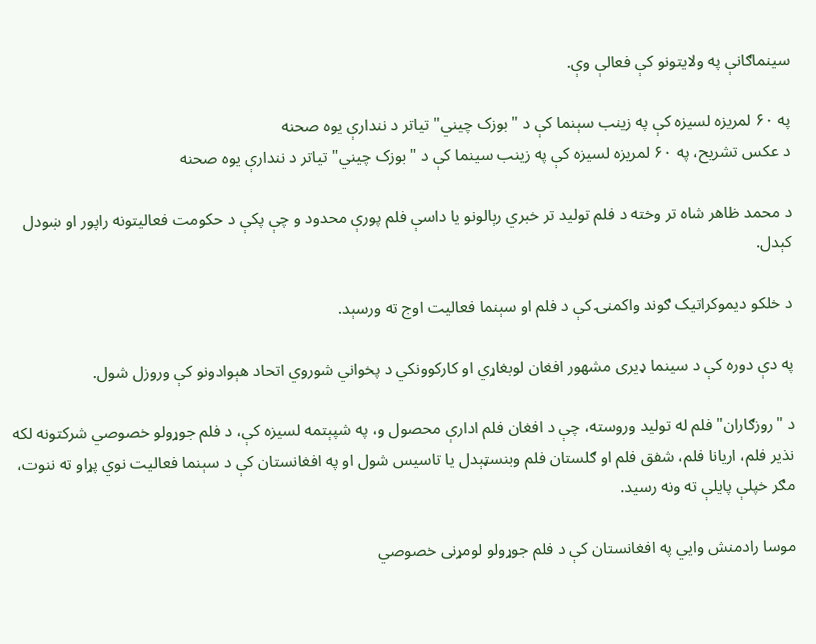سینماګانې په ولایتونو کې فعالې وې.

په ۶۰ لمریزه لسیزه کې په زینب سېنما کې د "بوزک چیني" تیاتر د نندارې یوه صحنه
د عکس تشریح، په ۶۰ لمریزه لسیزه کې په زینب سینما کې د "بوزک چیني" تیاتر د نندارې یوه صحنه

د محمد ظاهر شاه تر وخته د فلم تولید تر خبري رېالونو یا داسې فلم پورې محدود و چې پکې د حکومت فعالیتونه راپور او ښودل کېدل.

د خلکو دیموکراتیک ګوند واکمنۍ کې د فلم او سېنما فعالیت اوج ته ورسېد.

په دې دوره کې د سینما ډیری مشهور افغان لوبغاړي او کارکوونکي د پخواني شوروي اتحاد هېوادونو کې وروزل شول.

د "روزګاران" فلم له تولید وروسته، چې د افغان فلم ادارې محصول و، په شپېتمه لسیزه کې، د فلم جوړولو خصوصي شرکتونه لکه نذیر فلم، اریانا فلم، شفق فلم او ګلستان فلم وبنسټېدل یا تاسیس شول او په افغانستان کې د سېنما فعالیت نوي پړاو ته ننوت، مګر خپلې پایلې ته ونه رسید.

موسا رادمنش وايي په افغانستان کې د فلم جوړولو لومړنی خصوصي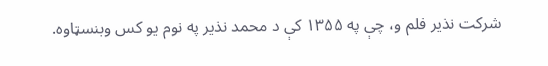شرکت نذیر فلم و، چې په ۱۳۵۵ کې د محمد نذیر په نوم یو کس وبنسټاوه.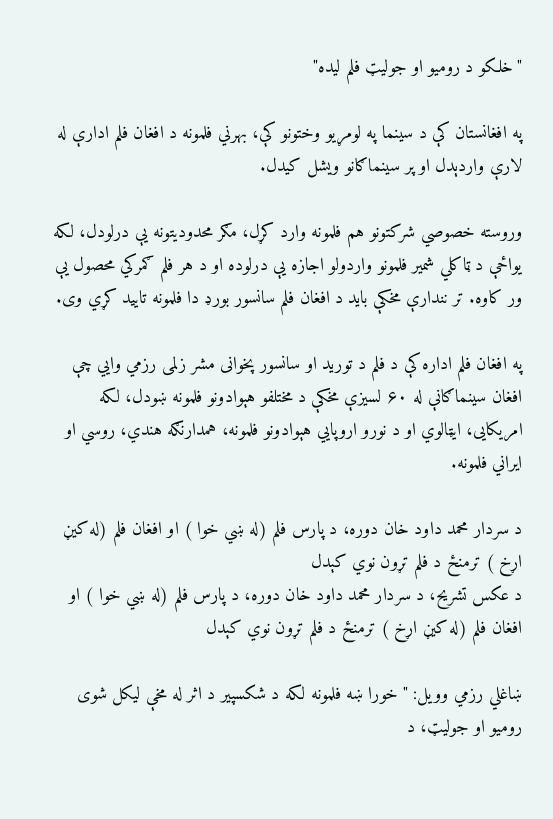"خلکو د رومیو او جولیټ فلم لیده"

په افغانستان کې د سینما په لومړیو وختونو کې، بهرني فلمونه د افغان فلم ادارې له لارې واردېدل او پر سینماګانو ویشل کیدل.

وروسته خصوصي شرکتونو هم فلمونه وارد کړل، مګر محدودیتونه یې درلودل، لکه یواځې د ټاکلي شمیر فلمونو واردولو اجازه یې درلوده او د هر فلم ګمرکي محصول یې ور کاوه. تر نندارې مخکې باید د افغان فلم سانسور بورډ دا فلمونه تایید کړي وی.

په افغان فلم اداره کې د فلم د تورید او سانسور پخوانی مشر زلمی رزمي وايي چې افغان سینماګانې له ۶۰ لسیزې مخکې د مختلفو هېوادونو فلمونه ښودل، لکه امریکایی، ایټالوي او د نورو اروپایي هېوادونو فلمونه، همدارنګه هندي، روسي او ایراني فلمونه.

د سردار محمد داود خان دوره، د پارس فلم (له ښي خوا ) او افغان فلم (له کیڼ اړخ ) ترمنځ د فلم تړون نوي کېدل
د عکس تشریح، د سردار محمد داود خان دوره، د پارس فلم (له ښي خوا ) او افغان فلم (له کیڼ اړخ ) ترمنځ د فلم تړون نوي کېدل

ښاغلي رزمي وویل: " خورا ښه فلمونه لکه د شکسپیر د اثر له مخې لیکل شوی رومیو او جولیټ، د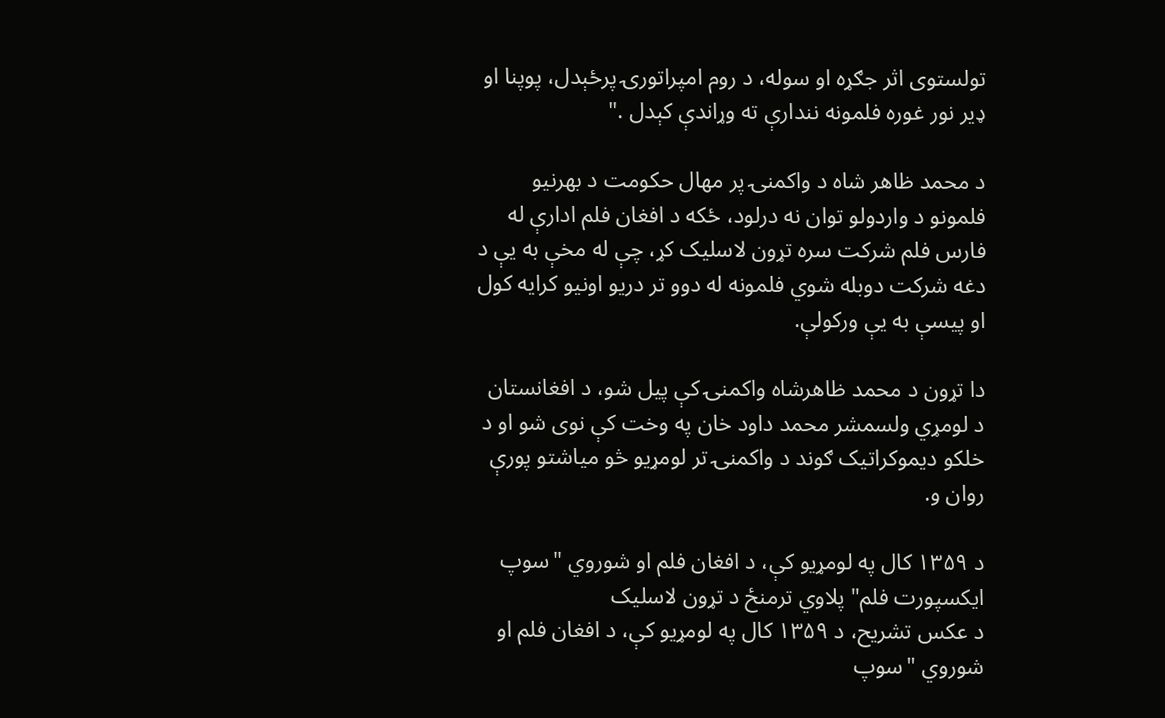تولستوی اثر جګړه او سوله، د روم امپراتورۍ پرځېدل، پوپنا او ډیر نور غوره فلمونه نندارې ته وړاندې کېدل ."

د محمد ظاهر شاه د واکمنۍ پر مهال حکومت د بهرنیو فلمونو د واردولو توان نه درلود، ځکه د افغان فلم ادارې له فارس فلم شرکت سره تړون لاسلیک کړ، چې له مخې به یې د دغه شرکت دوبله شوي فلمونه له دوو تر دریو اونیو کرایه کول او پیسې به یې ورکولې.

دا تړون د محمد ظاهرشاه واکمنۍ کې پیل شو، د افغانستان د لومړي ولسمشر محمد داود خان په وخت کې نوی شو او د خلکو دیموکراتیک ګوند د واکمنۍ تر لومړیو څو میاشتو پورې روان و.

د ۱۳۵۹ کال په لومړیو کې، د افغان فلم او شوروي "سوپ ایکسپورت فلم" پلاوي ترمنځ د تړون لاسلیک
د عکس تشریح، د ۱۳۵۹ کال په لومړیو کې، د افغان فلم او شوروي "سوپ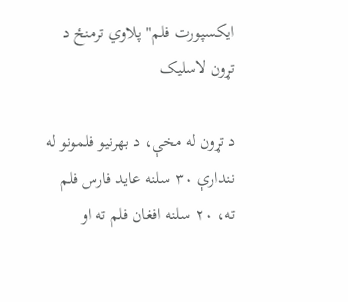ایکسپورت فلم" پلاوي ترمنځ د تړون لاسلیک

د تړون له مخې، د بهرنیو فلمونو له نندارې ۳۰ سلنه عاید فارس فلم ته، ۲۰ سلنه افغان فلم ته او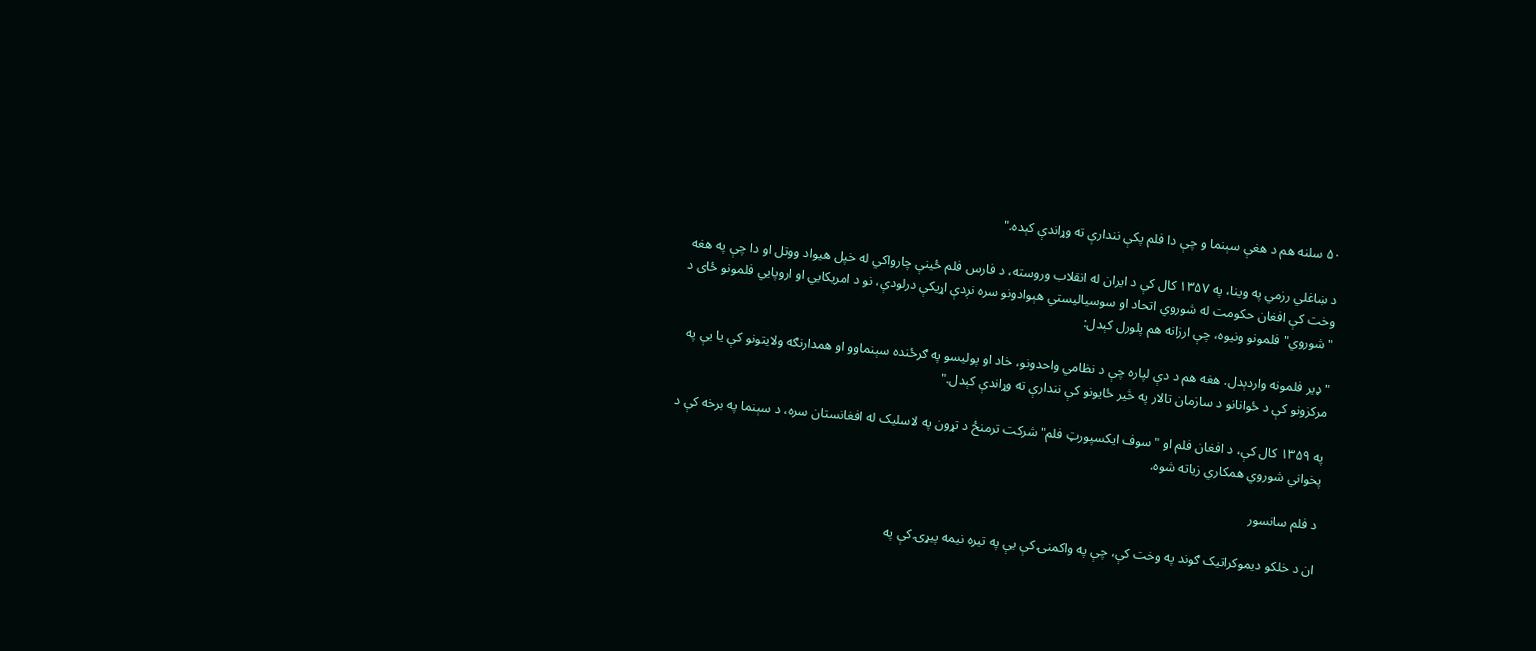۵۰ سلنه هم د هغې سېنما و چې دا فلم پکې نندارې ته وړاندې کېده."

د ښاغلي رزمي په وینا، په ۱۳۵۷ کال کې د ایران له انقلاب وروسته، د فارس فلم ځینې چارواکي له خپل هیواد ووتل او دا چې په هغه وخت کې افغان حکومت له شوروي اتحاد او سوسیالیستي هېوادونو سره نږدې اړیکې درلودې، نو د امریکایي او اروپایي فلمونو ځای د "شوروي" فلمونو ونیوه، چې ارزانه هم پلورل کېدل:

"ډیر فلمونه واردېدل. هغه هم د دې لپاره چې د نظامي واحدونو، خاد او پولیسو په ګرځنده سېنماوو او همدارنګه ولایتونو کې یا یې په مرکزونو کې د ځوانانو د سازمان تالار په څیر ځایونو کې نندارې ته وړاندې کېدل."

په ۱۳۵۹ کال کې، د افغان فلم او "سوف ایکسپورټ فلم" شرکت ترمنځ د تړون په لاسلیک له افغانستان سره، د سېنما په برخه کې د پخواني شوروي همکاري زیاته شوه.

د فلم سانسور

ان د خلکو دیموکراتیک ګوند په وخت کې، چې په واکمنۍ کې یې په تیره نیمه پیړۍ کې په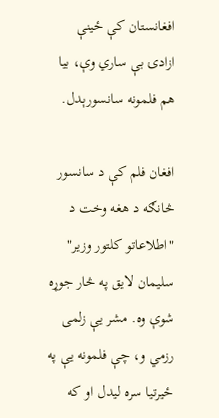افغانستان کې ځینې ازادۍ بې ساري وې، بیا هم فلمونه سانسورېدل.

افغان فلم کې د سانسور څانګه د هغه وخت د "اطلاعاتو کلتور وزیر" سلیمان لایق په څار جوړه شوې وه. مشر یې زلمی رزمي و، چې فلمونه یې په ځیرتیا سره لیدل او که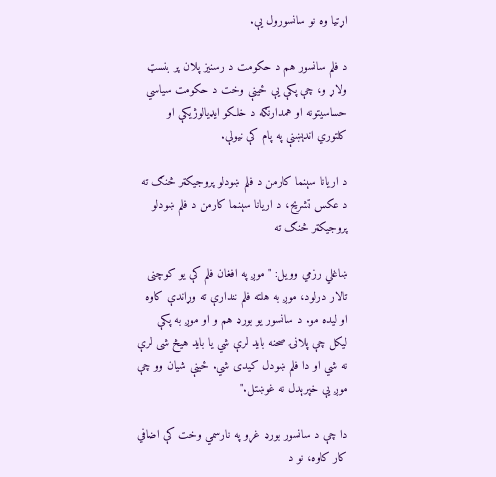اړتیا وه نو سانسورول یې.

د فلم سانسور هم د حکومت د رسنیز پلان پر بنسټ ولاړ و، چې پکې یې ځینې وخت د حکومت سیاسي حساسیتونه او همدارنګه د خلکو ایډیالوژیکې او کلتوري اندېښنې په پام کې نیولې.

د اریانا سېنما کارمن د فلم ښودلو پروجیکټر څنګ ته
د عکس تشریح، د اریانا سېنما کارمن د فلم ښودلو پروجیکټر څنګ ته

ښاغلي رزمي وویل: "موږ په افغان فلم کې یو کوچنی تالار درلود، موږ به هلته فلم نندارې ته وړاندې کاوه او لیده مو. د سانسور یو بورډ هم و او موږ به پکې لیکل چې پلانۍ صحنه باید لرې شي یا باید هیڅ شی لرې نه شي او دا فلم ښودل کیدی شي. ځینې شیان وو چې موږ یې خپرېدل نه غوښتل."

دا چې د سانسور بورډ غړو په نارسمي وخت کې اضافي کار کاوه، نو د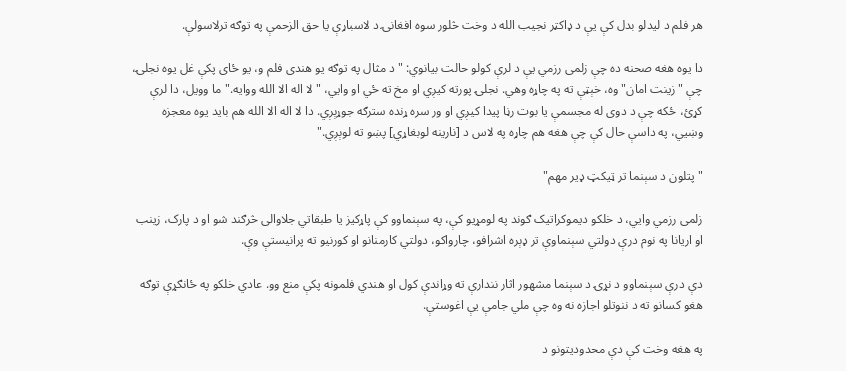هر فلم د لیدلو بدل کې یې د ډاکټر نجیب الله د وخت څلور سوه افغانۍ د لاسباړې یا حق الزحمې په توګه ترلاسولې.

دا یوه هغه صحنه ده چې زلمی رزمي یې د لرې کولو حالت بیانوي: "د مثال په توګه یو هندی فلم و، یو ځای پکې غل یوه نجلۍ، چې "زینت امان" وه، خېټې ته په چاړه وهي. نجلۍ پورته کیږي او مخ ته ځي او وايي، "لا اله الا الله ووایه." ما وویل، دا لرې کړئ، ځکه چې د دوی له مجسمې یا بوت رڼا پیدا کیږي او ور سره ړنده سترګه جوړېږي. دا لا اله الا الله هم باید یوه معجزه وښيي، په داسې حال کې چې هغه هم چاړه په لاس د [نارینه لوبغاړي] پښو ته لوېږي."

" پتلون د سېنما تر ټیکټ ډیر مهم"

زلمی رزمي وايي، د خلکو دیموکراتیک ګوند په لومړیو کې، په سېنماوو کې پاړکیز یا طبقاتي جلاوالی څرګند شو او د پارک، زینب او اریانا په نوم درې دولتي سېنماوې تر ډېره اشرافو، چارواکو، دولتي کارمنانو او کورنیو ته پرانیستې وې.

دې درې سېنماوو د نړۍ د سېنما مشهور اثار نندارې ته وړاندې کول او هندي فلمونه پکې منع وو. عادي خلکو په ځانګړې توګه هغو کسانو ته د ننوتلو اجازه نه وه چې ملي جامې یې اغوستې.

په هغه وخت کې دې محدودیتونو د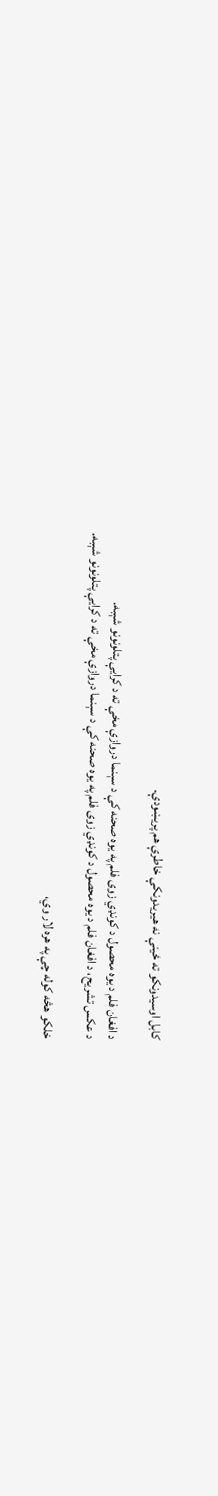کابل اوسیدونکو ته ځینې نه هیریدونکې خاطرې هم پریښودې.

د افغان فلم د یوه محصول د کونډي زوی فلم په یوه صحنه کې د سېنما دروازې مخې ته د کرایې پتلونونو شېبه.
د عکس تشریح، د افغان فلم د یوه محصول د کونډي زوی فلم په یوه صحنه کې د سېنما دروازې مخې ته د کرایې پتلونونو شېبه.

خلکو هڅه کوله چې په هره لار وي،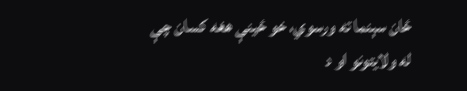ځان سېنما ته ورسوي، خو ځینې هغه کسان چې له ولایتونو او د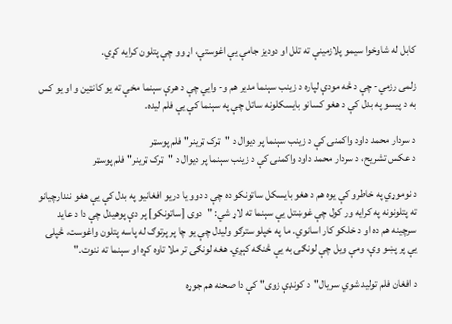کابل له شاوخوا سیمو پلازمینې ته تلل او دودیز جامې یې اغوستې، اړ وو چې پتلون کرایه کړي.

زلمی رزمي- چې د څه مودې لپاره د زینب سېنما مدیر هم و- وايي چې د هرې سېنما مخې ته یو کانټین و او یو کس به د پیسو په بدل کې د هغو کسانو بایسکلونه ساتل چې په سېنما کې یې فلم لیده.

د سردار محمد داود واکمنۍ کې د زینب سېنما پر دیوال د "ټرک ټرینر" فلم پوسټر
د عکس تشریح، د سردار محمد داود واکمنۍ کې د زینب سېنما پر دیوال د "ټرک ټرینر" فلم پوسټر

د نوموړي په خاطرو کې یوه هم د هغو بایسکل ساتونکو ده چې د دوو یا دریو افغانیو په بدل کې یې هغو نندارچیانو ته پتلونونه په کرایه ور کول چې غوښتل یې سېنما ته لاړ شي: "دوی [ساتونکو] پر دې پوهیدل چې دا د عاید سرچینه هم ده او د خلکو کار اسانوي. ما په خپلو سترګو ولیدل چې یو چا پر پرتوګ له پاسه پتلون واغوست، څپلۍ یې پر پښو وې، ومې ویل چې لونګۍ به یې څنګه کېږي. هغه لونګۍ تر ملا تاوه کړه او سېنما ته ننوت."

د افغان فلم تولید شوي سریال"د کونډې زوی" کې دا صحنه هم جوړه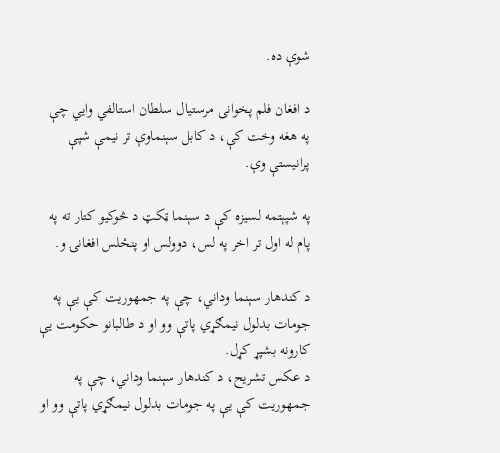شوې ده.

د افغان فلم پخوانی مرستیال سلطان استالفي وايي چې په هغه وخت کې، د کابل سېنماوې تر نیمې شپې پرانیستې وې.

په شپېتمه لسیزه کې د سېنما ټکټ د څوکیو کتار ته په پام له اول تر اخر په لس، دوولس او پنځلس افغانۍ و.

د کندهار سېنما وداني، چې په جمهوريت کې یې په جومات بدلول نیمګړي پاتې وو او د طالبانو حکومت یې کارونه بشپړ کړل.
د عکس تشریح، د کندهار سېنما وداني، چې په جمهوريت کې یې په جومات بدلول نیمګړي پاتې وو او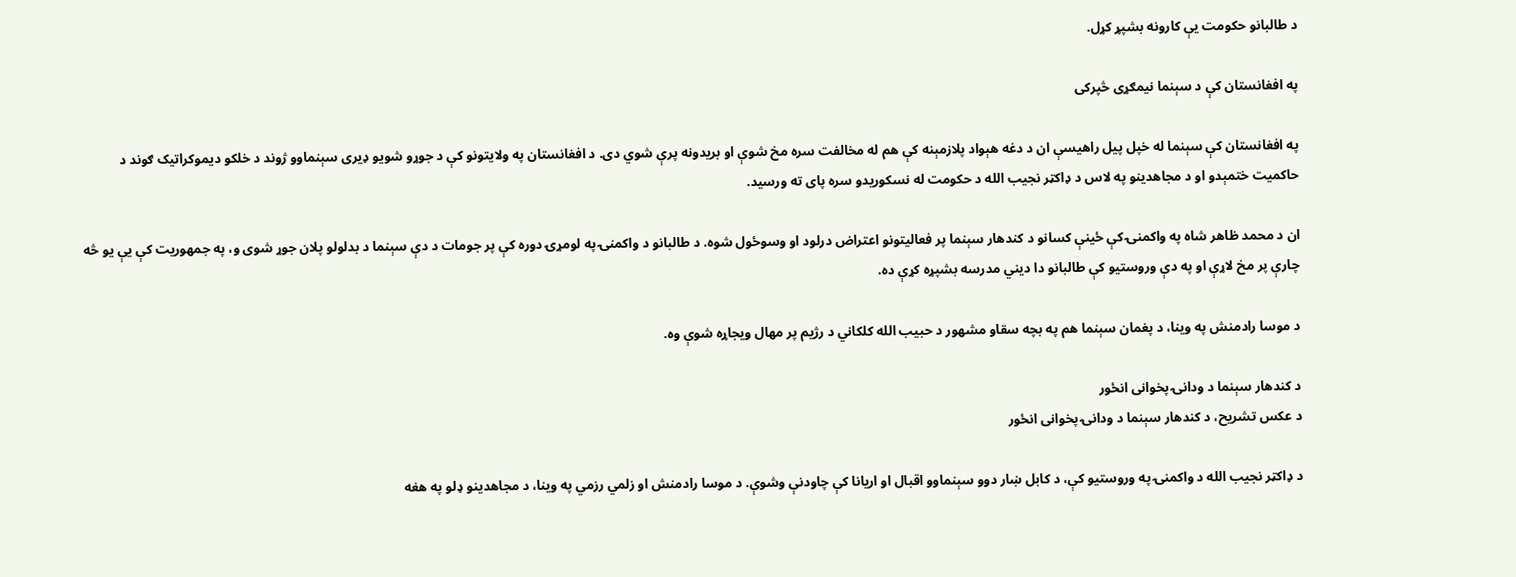د طالبانو حکومت یې کارونه بشپړ کړل.

په افغانستان کې د سېنما نیمګړی څپرکی

په افغانستان کې سېنما له خپل پیل راهیسې ان د دغه هېواد پلازمېنه کې هم له مخالفت سره مخ شوې او بریدونه پرې شوي دی. د افغانستان په ولایتونو کې د جوړو شویو ډیری سېنماوو ژوند د خلکو دیموکراتیک ګوند د حاکمیت ختمېدو او د مجاهدینو په لاس د ډاکټر نجیب الله د حکومت له نسکوریدو سره پای ته ورسید.

ان د محمد ظاهر شاه په واکمنۍ کې ځینې کسانو د کندهار سېنما پر فعالیتونو اعتراض درلود او وسوځول شوه. د طالبانو د واکمنۍ په لومړۍ دوره کې پر جومات د دې سېنما د بدلولو پلان جوړ شوی و، په جمهوریت کې یې یو څه چارې پر مخ لاړې او په دې وروستیو کې طالبانو دا دیني مدرسه بشپړه کړې ده.

د موسا رادمنش په وینا، د پغمان سېنما هم په بچه سقاو مشهور د حبیب الله کلکاني د رژیم پر مهال ویجاړه شوې وه.

د کندهار سېنما د ودانۍ پخوانی انځور
د عکس تشریح، د کندهار سېنما د ودانۍ پخوانی انځور

د ډاکټر نجیب الله د واکمنۍ په وروستیو کې، د کابل ښار دوو سېنماوو اقبال او اریانا کې چاودنې وشوې. د موسا رادمنش او زلمي رزمي په وینا، د مجاهدینو ډلو په هغه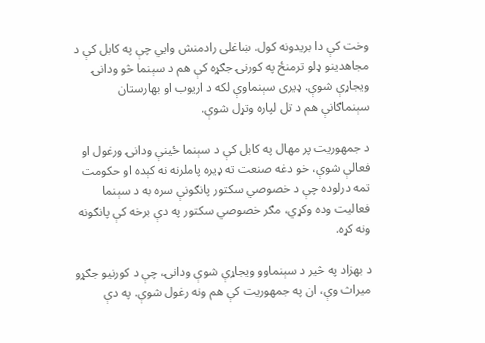وخت کې دا بریدونه کول. ښاغلی رادمنش وايي چې په کابل کې د مجاهدینو ډلو ترمنځ په کورنۍ جګړه کې هم د سېنما څو ودانۍ ویجاړې شوې. ډیری سېنماوې لکه د اریوب او بهارستان سېنماګانې هم د تل لپاره وتړل شوې.

د جمهوريت پر مهال په کابل کې د سېنما ځینې ودانۍ ورغول او فعالې شوې، خو دغه صنعت ته ډیره پاملرنه نه کېده او حکومت تمه درلوده چې د خصوصي سکتور پانګونې سره به د سېنما فعالیت وده وکړي، مګر خصوصي سکتور په دې برخه کې پانګونه ونه کړه.

د بهزاد په څیر د سېنماوو ویجاړې شوې ودانۍ، چې د کورنیو جګړو میراث وې، ان په جمهوريت کې هم ونه رغول شوې. په دې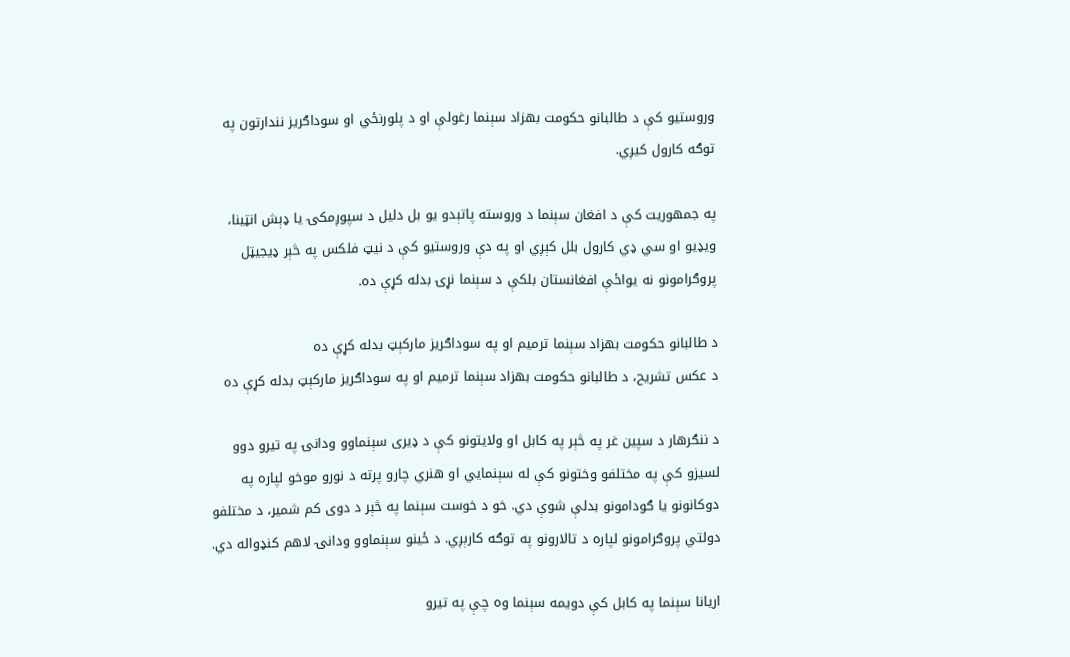وروستیو کې د طالبانو حکومت بهزاد سېنما رغولې او د پلورنځي او سوداګریز نندارتون په توګه کارول کیږي.

په جمهوريت کې د افغان سېنما د وروسته پاتېدو یو بل دلیل د سپوږمکۍ یا ډېش انټینا، ویډیو او سي ډي کارول بلل کېږي او په دې وروستیو کې د نیټ فلکس په څېر ډیجیټل پروګرامونو نه یواځې افغانستان بلکې د سېنما نړۍ بدله کړې ده.

د طالبانو حکومت بهزاد سېنما ترمیم او په سوداګریز مارکېټ بدله کړې ده
د عکس تشریح، د طالبانو حکومت بهزاد سېنما ترمیم او په سوداګریز مارکېټ بدله کړې ده

د ننګرهار د سپین غر په څېر په کابل او ولایتونو کې د ډیری سېنماوو ودانۍ په تیرو دوو لسیزو کې په مختلفو وختونو کې له سېنمايي او هنري چارو پرته د نورو موخو لپاره په دوکانونو یا ګودامونو بدلې شوې دي. خو د خوست سېنما په څېر د دوی کم شمیر، د مختلفو دولتي پروګرامونو لپاره د تالارونو په توګه کارېږي. د ځینو سېنماوو ودانۍ لاهم کنډواله دي.

اریانا سېنما په کابل کې دویمه سېنما وه چې په تیرو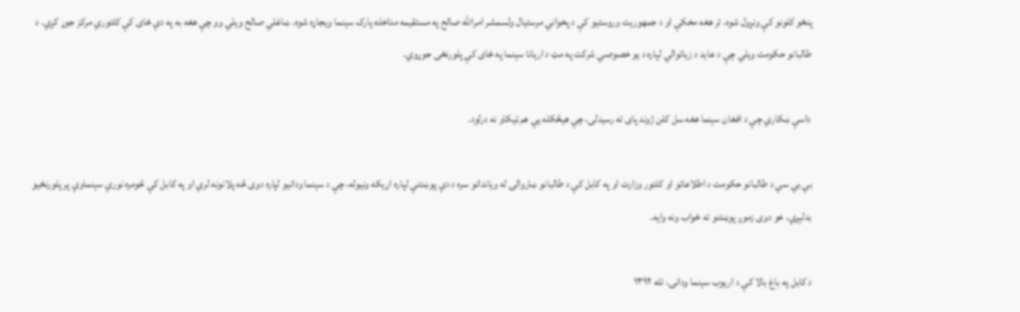پنځو کلونو کې ونړول شوه. تر هغه مخکې او د جمهوريت وروستیو کې د پخواني مرستیال ولسمشر امرالله صالح په مستقیمه مداخله پارک سېنما ویجاړه شوه. ښاغلي صالح ویلي وو چې هغه به په دې ځای کې کلتوري مرکز جوړ کړي. د طالبانو حکومت ویلي چې د عاید د زیاتوالي لپاره د یو خصوصي شرکت په مټ د اریانا سېنما په ځای کې پلورنځی جوړوي.

داسې ښکاري چې د افغان سېنما هغه سل کلن ژوند پای ته رسیدلی، چې هیڅکله یې هم ټیکاو نه درلود.

بي بي سي د طالبانو حکومت د اطلاعاتو او کلتور وزارت او په کابل کې د طالبانو ښاروالۍ له ویاندانو سره د دې پوښتنې لپاره اړیکه ونیوله، چې د سېنما ودانیو لپاره دوی څه پلانونه لري او په کابل کې څومره نورې سېنماوې پر پلورنځیو بدلېږي، خو دوی زموږ پوښتنو ته ځواب ونه وایه.

د کابل په باغ بالا کې د اریوب سېنما ودانۍ، تله ۱۳۹۲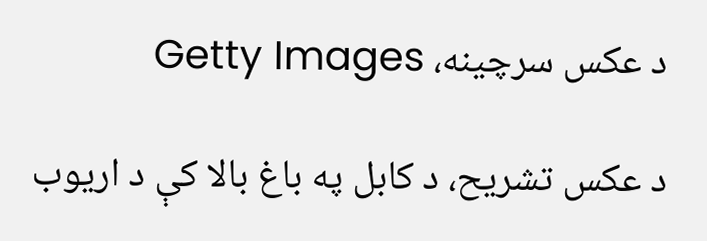د عکس سرچینه، Getty Images

د عکس تشریح، د کابل په باغ بالا کې د اریوب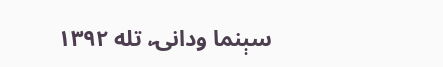سېنما ودانۍ، تله ۱۳۹۲